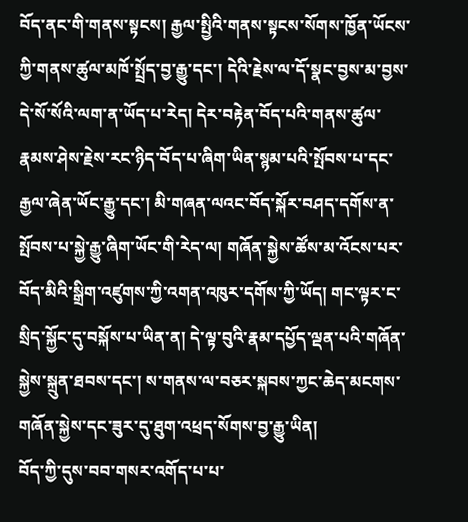བོད་ནང་གི་གནས་སྟངས། རྒྱལ་སྤྱིའི་གནས་སྟངས་སོགས་ཁྱོན་ཡོངས་ཀྱི་གནས་ཚུལ་མཁོ་སྤྲོད་བྱ་རྒྱུ་དང་། དེའི་རྗེས་ལ་དོ་སྣང་བྱས་མ་བྱས་དེ་སོ་སོའི་ལག་ན་ཡོད་པ་རེད། དེར་བརྟེན་བོད་པའི་གནས་ཚུལ་རྣམས་ཤེས་རྗེས་རང་ཉིད་བོད་པ་ཞིག་ཡིན་སྙམ་པའི་སྤོབས་པ་དང་རྒྱལ་ཞེན་ཡོང་རྒྱུ་དང་། མི་གཞན་ལའང་བོད་སྐོར་བཤད་དགོས་ན་སྤོབས་པ་སྐྱེ་རྒྱུ་ཞིག་ཡོང་གི་རེད་ལ། གཞོན་སྐྱེས་ཚོས་མ་འོངས་པར་བོད་མིའི་སྒྲིག་འཛུགས་ཀྱི་འགན་འཁུར་དགོས་ཀྱི་ཡོད། གང་ལྟར་ང་སྲིད་སྐྱོང་དུ་བསྐོས་པ་ཡིན་ན། དེ་ལྟ་བུའི་རྣམ་དཔྱོད་ལྡན་པའི་གཞོན་སྐྱེས་སྐྲུན་ཐབས་དང་། ས་གནས་ལ་བཅར་སྐབས་ཀྱང་ཆེད་མངགས་གཞོན་སྐྱེས་དང་ཟུར་དུ་ཐུག་འཕྲད་སོགས་བྱ་རྒྱུ་ཡིན།
བོད་ཀྱི་དུས་བབ་གསར་འགོད་པ་པ་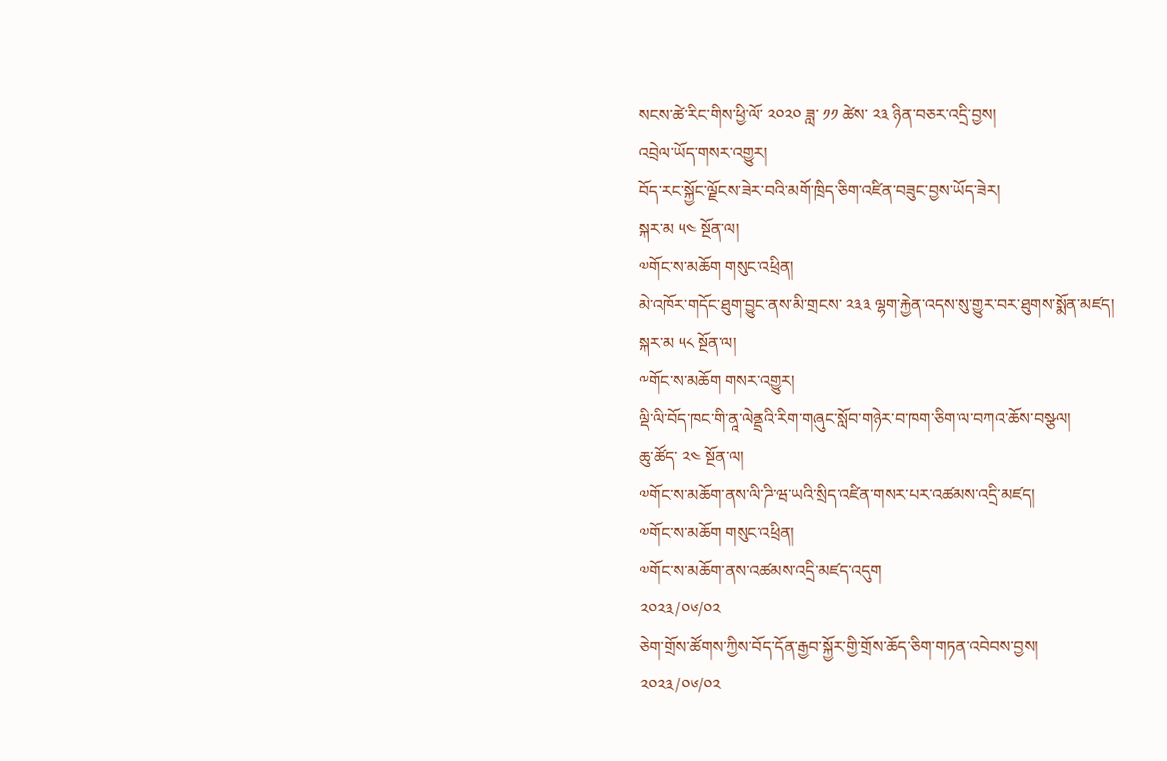སངས་ཚེ་རིང་གིས་ཕྱི་ལོ་ ༢༠༢༠ ཟླ་ ༡༡ ཚེས་ ༢༣ ཉིན་བཅར་འདྲི་བྱས།
འབྲེལ་ཡོད་གསར་འགྱུར།
བོད་རང་སྐྱོང་ལྗོངས་ཟེར་བའི་མགོ་ཁྲིད་ཅིག་འཛིན་བཟུང་བྱས་ཡོད་ཟེར།
སྐར་མ ༥༤ སྔོན་ལ།
༧གོང་ས་མཆོག གསུང་འཕྲིན།
མེ་འཁོར་གདོང་ཐུག་བྱུང་ནས་མི་གྲངས་ ༢༣༣ ལྷག་རྐྱེན་འདས་སུ་གྱུར་བར་ཐུགས་སྨོན་མཛད།
སྐར་མ ༥༨ སྔོན་ལ།
༸གོང་ས་མཆོག གསར་འགྱུར།
ལྡི་ལི་བོད་ཁང་གི་ནཱ་ལེནྡྲའི་རིག་གཞུང་སློབ་གཉེར་བ་ཁག་ཅིག་ལ་བཀའ་ཆོས་བསྩལ།
ཆུ་ཚོད་ ༢༤ སྔོན་ལ།
༧གོང་ས་མཆོག་ནས་ལི་ཌི་ཝ་ཡའི་སྲིད་འཛིན་གསར་པར་འཚམས་འདྲི་མཛད།
༧གོང་ས་མཆོག གསུང་འཕྲིན།
༧གོང་ས་མཆོག་ནས་འཚམས་འདྲི་མཛད་འདུག
༢༠༢༣/༠༦/༠༢
ཅེག་གྲོས་ཚོགས་ཀྱིས་བོད་དོན་རྒྱབ་སྐྱོར་གྱི་གྲོས་ཆོད་ཅིག་གཏན་འབེབས་བྱས།
༢༠༢༣/༠༦/༠༢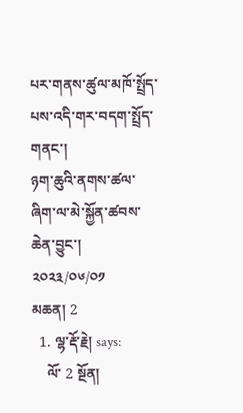པར་གནས་ཚུལ་མཁོ་སྤྲོད་པས་འདི་གར་བདག་སྤྲོད་གནང་།
ཉག་ཆུའི་ནགས་ཚལ་ཞིག་ལ་མེ་སྐྱོན་ཚབས་ཆེན་བྱུང་།
༢༠༢༣/༠༦/༠༡
མཆན། 2
  1. ལྷ་རྡོ་རྗེ། says:
    ལོ་ 2 སྔོན།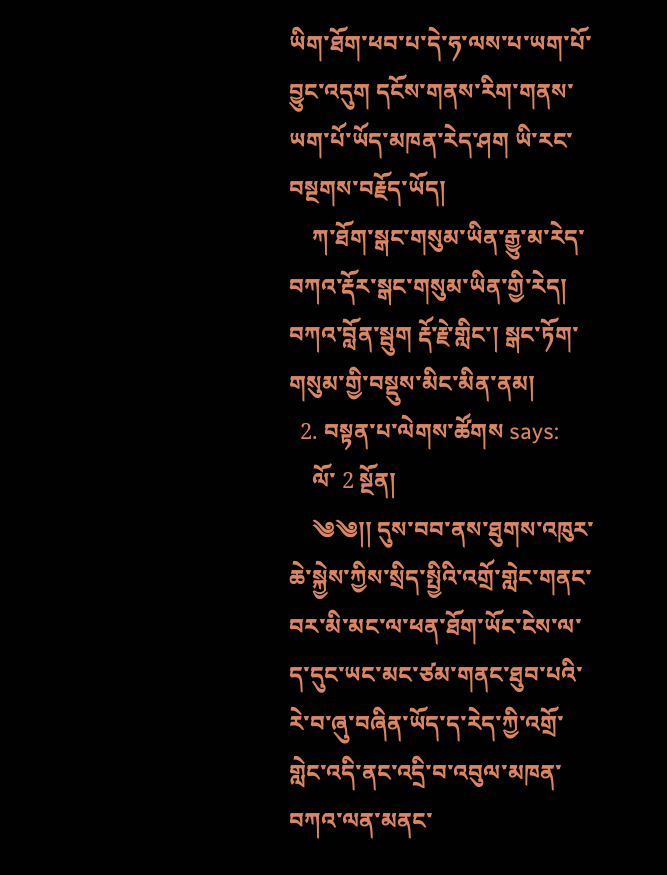ཡིག་ཐོག་ཕབ་པ་དེ་ཧ་ལས་པ་ཡག་པོ་བྱུང་འདུག དངོས་གནས་རིག་གནས་ཡག་པོ་ཡོད་མཁན་རེད་ཤག ཡི་རང་བསྔགས་བརྗོད་ཡོད།
    ཀ་ཐོག་སྒང་གསུམ་ཡིན་རྒྱུ་མ་རེད་བཀའ་རྡོར་སྒང་གསུམ་ཡིན་གྱི་རེད། བཀའ་བློན་སྦུག རྡོ་རྗེ་གླིང་། སྒང་ཏོག་གསུམ་གྱི་བསྡུས་མིང་མིན་ནམ།
  2. བསྟན་པ་ལེགས་ཚོགས says:
    ལོ་ 2 སྔོན།
    ༄༄།། དུས་བབ་ནས་ཐུགས་འཁུར་ཆེ་སྐྱེས་ཀྱིས་སྲིད་སྤྱིའི་འགྲོ་གླེང་གནང་བར་མི་མང་ལ་ཕན་ཐོག་ཡོང་ངེས་ལ་ད་དུང་ཡང་མང་ཙམ་གནང་ཐུབ་པའི་རེ་བ་ཞུ་བཞིན་ཡོད་ད་རེད་ཀྱི་འགྲོ་གླེང་འདི་ནང་འདྲི་བ་འབུལ་མཁན་བཀའ་ལན་མནང་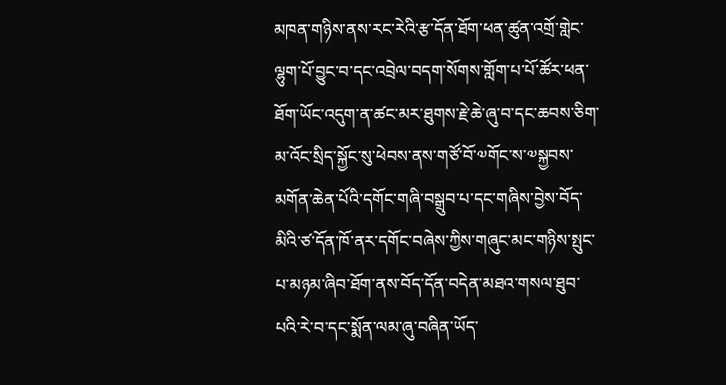མཁན་གཉིས་ནས་རང་རེའི་རྩ་དོན་ཐོག་ཕན་ཚུན་འགྲོ་གླེང་ལྷུག་པོ་བྱུང་བ་དང་འབྲེལ་བདག་སོགས་གློག་པ་པོ་ཚོར་ཕན་ཐོག་ཡོང་འདུག་ན་ཚང་མར་ཐུགས་རྗེ་ཆེ་ཞུ་བ་དང་ཆབས་ཅིག་མ་འོང་སྲིད་སྐྱོང་སུ་ཕེབས་ནས་གཙོ་བོ་༧གོང་ས་༧སྐྱབས་མགོན་ཆེན་པོའི་དགོང་གཞི་བསྒྲུབ་པ་དང་གཞིས་བྱེས་བོད་མིའི་ཙ་དོན་ཁོ་ནར་དགོང་བཞེས་ཀྱིས་གཞུང་མང་གཉིས་སྤུང་པ་མཉམ་ཞིབ་ཐོག་ནས་བོད་དོན་བདེན་མཐའ་གསལ་ཐུབ་པའི་རེ་བ་དང་སྨོན་ལམ་ཞུ་བཞིན་ཡོད་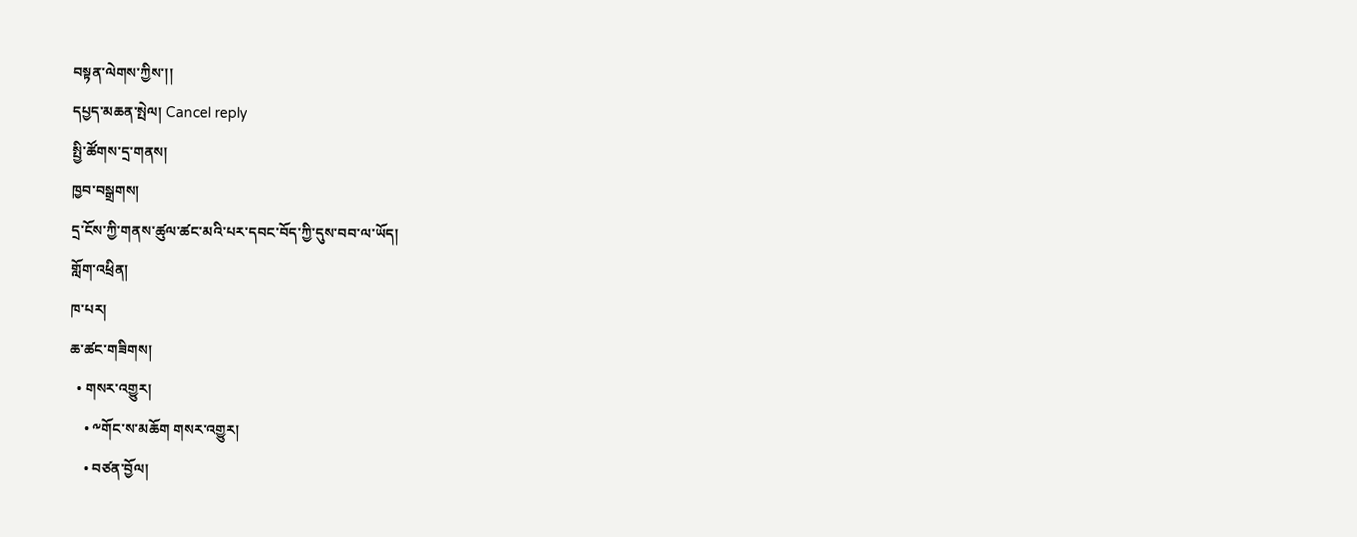བསྟན་ལེགས་ཀྱིས་།།
དཔྱད་མཆན་སྤེལ། Cancel reply
སྤྱི་ཚོགས་དྲ་གནས།
ཁྱབ་བསྒྲགས།
དྲ་ངོས་ཀྱི་གནས་ཚུལ་ཚང་མའི་པར་དབང་བོད་ཀྱི་དུས་བབ་ལ་ཡོད།
གློག་འཕྲིན།
ཁ་པར།
ཆ་ཚང་གཟིགས།
  • གསར་འགྱུར།
    • ༸གོང་ས་མཆོག གསར་འགྱུར།
    • བཙན་བྱོལ།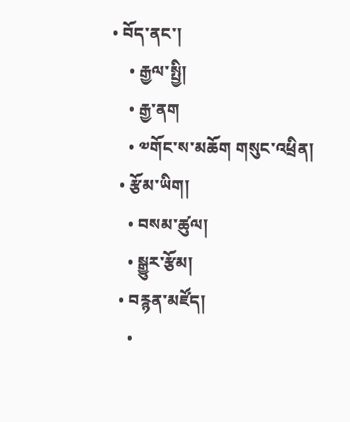• བོད་ནང་།
    • རྒྱལ་སྤྱི།
    • རྒྱ་ནག
    • ༧གོང་ས་མཆོག གསུང་འཕྲིན།
  • རྩོམ་ཡིག།
    • བསམ་ཚུལ།
    • སྒྱུར་རྩོམ།
  • བརྙན་མཛོད།
    •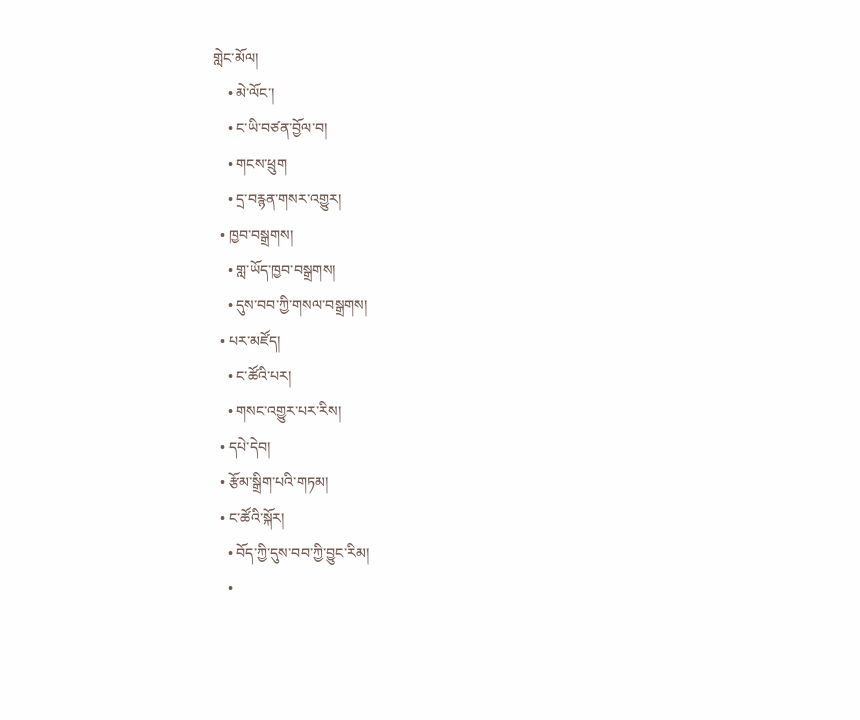གླེང་མོལ།
    • མེ་ལོང་།
    • ང་ཡི་བཙན་བྱོལ་བ།
    • གངས་ཕྲུག
    • དྲ་བརྙན་གསར་འགྱུར།
  • ཁྱབ་བསྒྲགས།
    • གླ་ཡོད་ཁྱབ་བསྒྲགས།
    • དུས་བབ་ཀྱི་གསལ་བསྒྲགས།
  • པར་མཛོད།
    • ང་ཚོའི་པར།
    • གསང་འགྱུར་པར་རིས།
  • དཔེ་དེབ།
  • རྩོམ་སྒྲིག་པའི་གཏམ།
  • ང་ཚོའི་སྐོར།
    • བོད་ཀྱི་དུས་བབ་ཀྱི་བྱུང་རིམ།
    •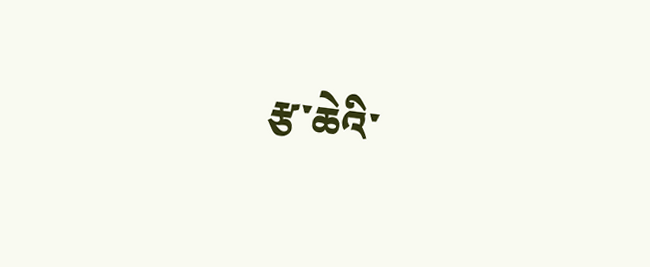རྩ་ཆེའི་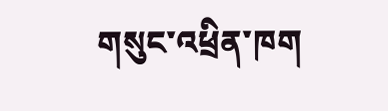གསུང་འཕྲིན་ཁག